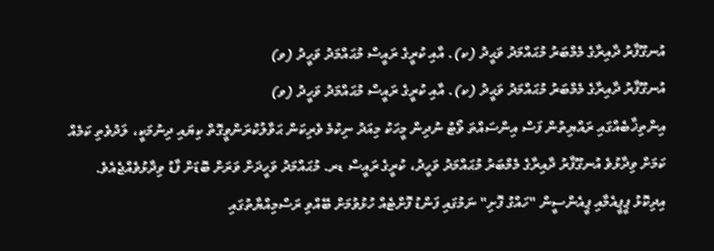އުނގޫފާރު ދާއިރާގެ މެމްބަރު މުޙައްމަދު ވަޙީދު (ކ). އާއި ކުރީގެ ރައީސް މުޙައްމަދު ވަހީދު (ވ)
އުނގޫފާރު ދާއިރާގެ މެމްބަރު މުޙައްމަދު ވަޙީދު (ކ). އާއި ކުރީގެ ރައީސް މުޙައްމަދު ވަހީދު (ވ)
އިންތިޚާބެއްގައި ރައްޔިތުން ފަސް އިންސައްތަ ވޯޓު ނުދިން މީހަކު މިއަދު ނިކުމެ ވެރިކަން ޙަވާލުކުރަންވީގޮތް ކިޔައި ދިނުމަކީ، ލަދުވެތި ކަމެއް ކަމަށް ވިދާޅުވެ އުނގޫފާރު ދާއިރާގެ މެމްބަރު މުޙައްމަދު ވަހީދު، ކުރީގެ ރައީސް ޑރ. މުޙައްމަދު ވަހީދަށް ވަރަށް ބޮޑަށް ފާޑު ވިދާޅުވެއްޖެއެވެ.
އިދިކޮޅު ޕީޕީއެމާއި ޕީއެންސީން "ހައްގު ފޮށި" ނަމުގައި ފަންޑު ފޮށްޓެއް ހުޅުވުމަށް ބޭއްވި ރަސްމިއްޔާތުގައި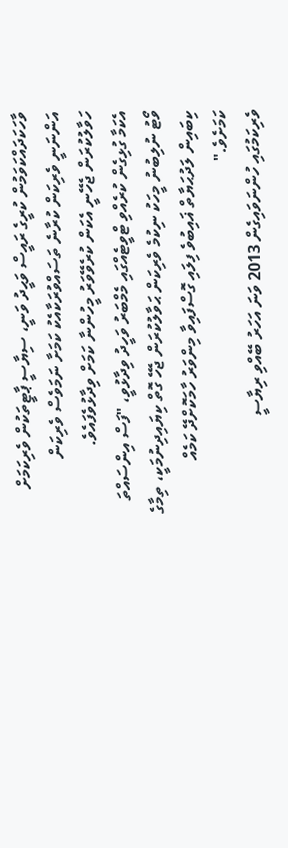ވާހަކަދައްކަވަމުން ކުރީގެ ރައީސް ވަޙީދު ވަނީ، ސިޔާސީ ޕާޓީތަކުން ވެރިކަމަށް އަންނަނީ ވެރިކަން ކުރާނެ ތަސައްވުރަކާއެކު ކަމަށާ ނަމަވެސް ވެރިކަން ހަވާލުކުރަން ޖެހޭނީ އެކަން ކުރެވޭވަރު މީހުންނާ ކަމަށް ވިދާޅުވެފައެވެ.
އެކަމާ ގުޅިގެން ކުރެއްވި ޓްވީޓެއްގައި މެމްބަރު ވަހީދު ވިދާޅުވީ، "ފަސް އިންސައްތަ ވޯޓު ނުލިބުނު މީހަކު ނިކުމެ ވެރިކަން ޙަވާލުކުރަން ޖެހޭ ގޮތް ކިޔައިދިނުމަކީ، ތިމާގެ ކިބައިން ލަދުޙަޔާތް ޣައިބުވެ ފިލައި ގޮސްފައިވާ މިންވަރު ހާމަކޮށްދޭ ކަމެއް ކަމަށެވެ."
ވެރިކަމުގައި ހުންނަވައިގެން 2013 ވަނަ އަހަރު ބޭއްވި ރިޔާސީ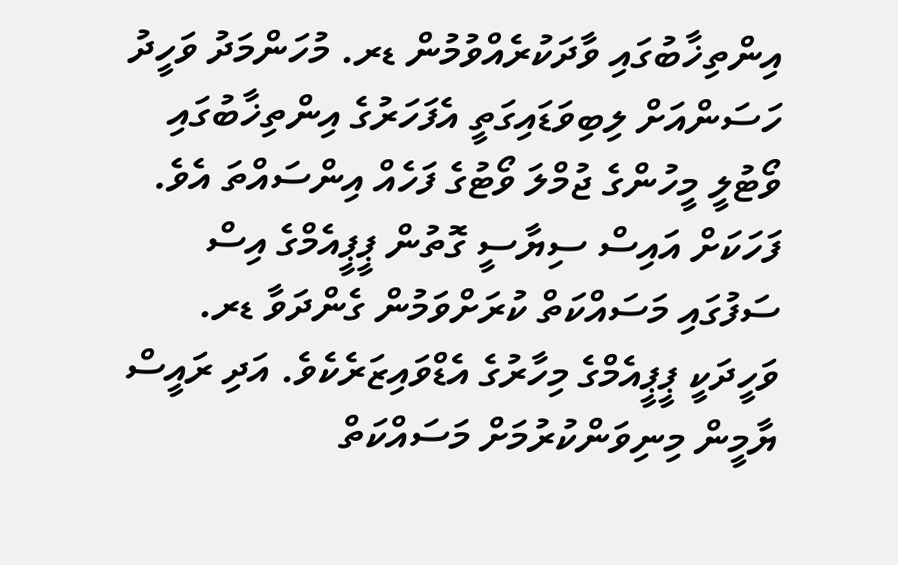އިންތިޚާބުގައި ވާދަކުރެއްވުމުން ޑރ. މުހަންމަދު ވަހީދު ހަސަންއަށް ލިބިވަޑައިގަތީ އެފަހަރުގެ އިންތިޚާބުގައި ވޯޓުލީ މީހުންގެ ޖުމްލަ ވޯޓުގެ ފަހެއް އިންސައްތަ އެވެ.
ފަހަކަށް އައިސް ސިޔާސީ ގޮތުން ޕީޕީއެމްގެ އިސް ސަފުގައި މަސައްކަތް ކުރަށްވަމުން ގެންދަވާ ޑރ. ވަހީދަކީ ޕީޕީއެމްގެ މިހާރުގެ އެޑްވައިޒަރެކެވެ. އަދި ރައީސް ޔާމީން މިނިވަންކުރުމަށް މަސައްކަތް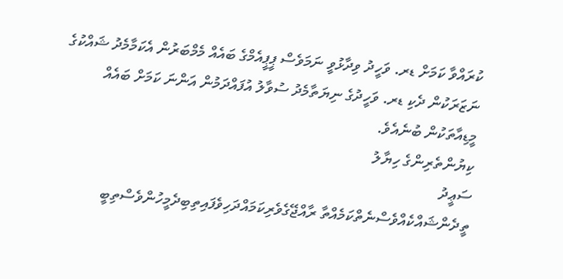ކުރައްވާ ކަމަށް ޑރ. ވަހީދު ވިދާޅުވީ ނަމަވެސް ޕީޕީއެމްގެ ބައެއް މެމްބަރުން އެކަމާމެދު ޝައްކުގެ ނަޒަރަކުން ދެކި ޑރ. ވަހީދުގެ ނިޔަތާމެދު ސުވާލު އުފައްދަމުން އަންނަ ކަމަށް ބައެއް މީޑިއާތަކުން ބުނެއެވެ.
ކިޔުންތެރިންގެ ހިޔާލު
ސަޢީދު
ތީދެންޝައްކެއްވެސްނެތްކަމެއްތާ ރާއްޖޭގެވެރިކަމައްދަހިވެފައިތިބިދެމީހުންވެސްތިބީ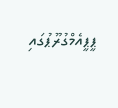ޕީޕީއެމްގުރޫޕުގައި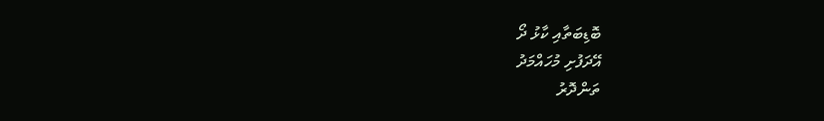ބޮޑިބަތާއި ކާޅު ދޯ
އޭދަފުށި މުހައްމަދު
ތަންދޮރު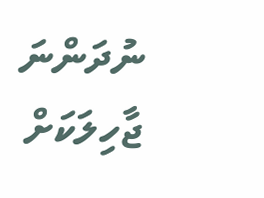ނުދަންނަ ޖާހިލަކަށް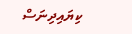ކިޔައިދިނަސް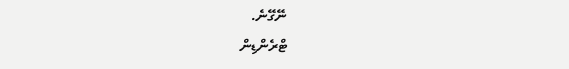ނޭގޭނެ.
ޓްރެންޑިން